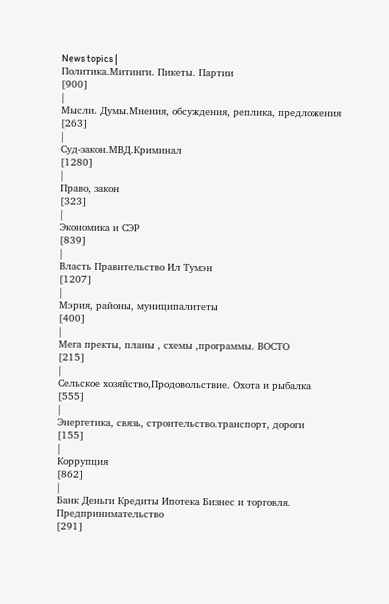News topics |
Политика.Митинги. Пикеты. Партии
[900]
|
Мысли. Думы.Мнения, обсуждения, реплика, предложения
[263]
|
Суд-закон.МВД.Криминал
[1280]
|
Право, закон
[323]
|
Экономика и СЭР
[839]
|
Власть Правительство Ил Тумэн
[1207]
|
Мэрия, районы, муниципалитеты
[400]
|
Мега пректы, планы , схемы ,программы. ВОСТО
[215]
|
Сельское хозяйство,Продовольствие. Охота и рыбалка
[555]
|
Энергетика, связь, строительство.транспорт, дороги
[155]
|
Коррупция
[862]
|
Банк Деньги Кредиты Ипотека Бизнес и торговля. Предпринимательство
[291]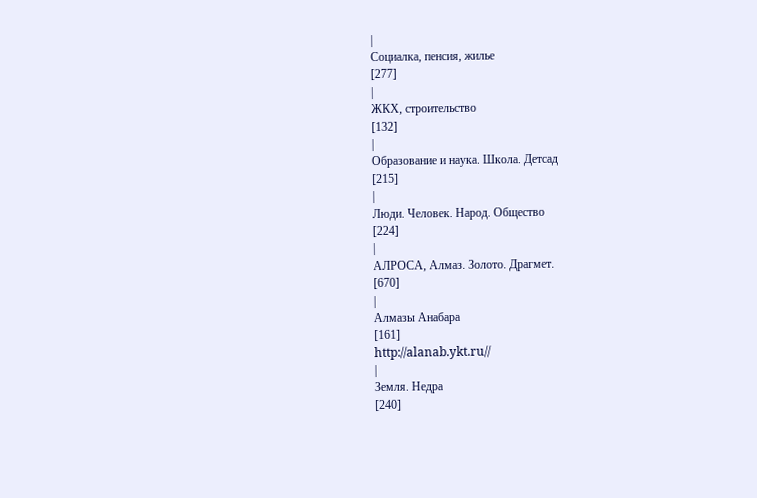|
Социалка, пенсия, жилье
[277]
|
ЖКХ, строительство
[132]
|
Образование и наука. Школа. Детсад
[215]
|
Люди. Человек. Народ. Общество
[224]
|
АЛРОСА, Алмаз. Золото. Драгмет.
[670]
|
Алмазы Анабара
[161]
http://alanab.ykt.ru//
|
Земля. Недра
[240]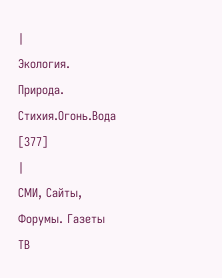|
Экология. Природа. Стихия.Огонь.Вода
[377]
|
СМИ, Сайты, Форумы. Газеты ТВ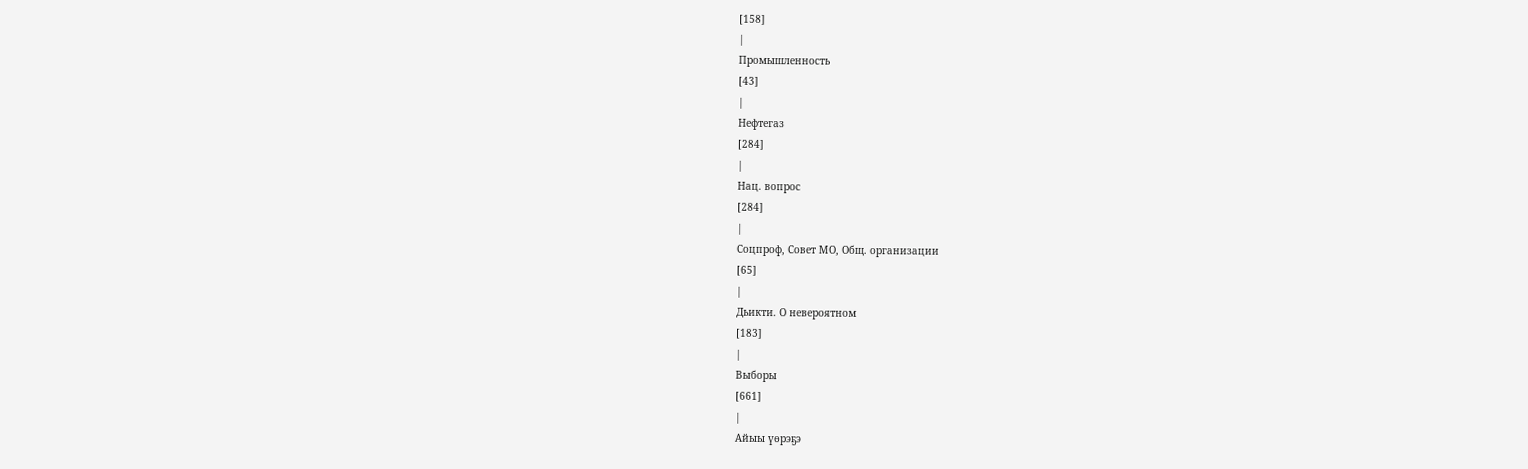[158]
|
Промышленность
[43]
|
Нефтегаз
[284]
|
Нац. вопрос
[284]
|
Соцпроф, Совет МО, Общ. организации
[65]
|
Дьикти. О невероятном
[183]
|
Выборы
[661]
|
Айыы үөрэҕэ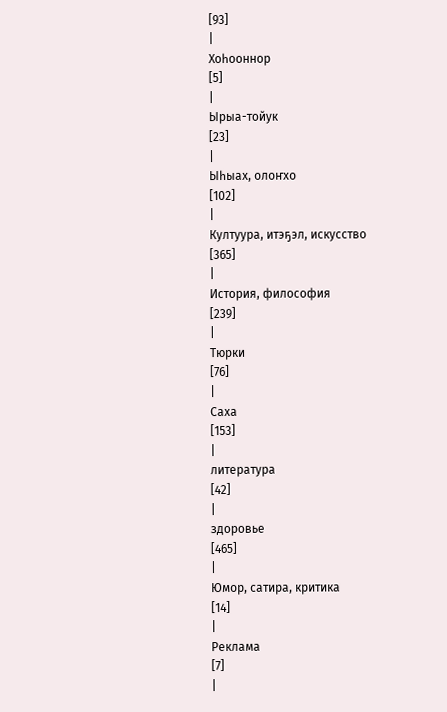[93]
|
Хоһооннор
[5]
|
Ырыа-тойук
[23]
|
Ыһыах, олоҥхо
[102]
|
Култуура, итэҕэл, искусство
[365]
|
История, философия
[239]
|
Тюрки
[76]
|
Саха
[153]
|
литература
[42]
|
здоровье
[465]
|
Юмор, сатира, критика
[14]
|
Реклама
[7]
|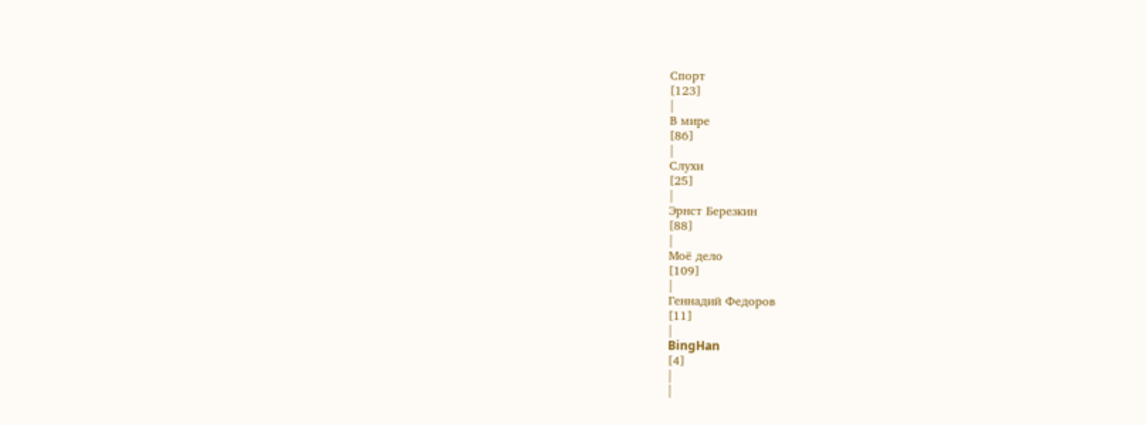Спорт
[123]
|
В мире
[86]
|
Слухи
[25]
|
Эрнст Березкин
[88]
|
Моё дело
[109]
|
Геннадий Федоров
[11]
|
BingHan
[4]
|
|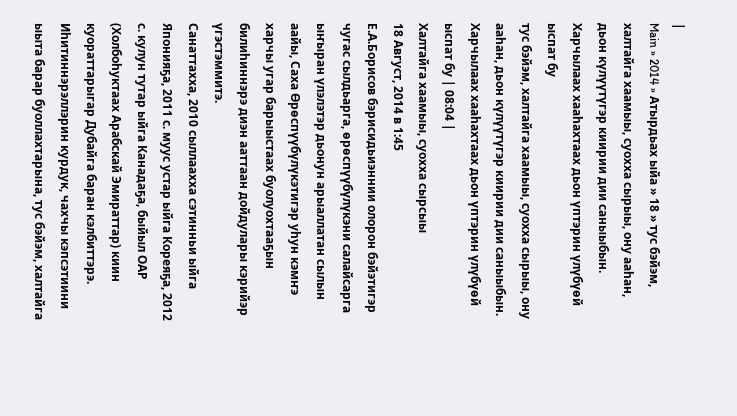|
Main » 2014 » Атырдьах ыйа » 18 » тус бэйэм, халтайга хаамыы, суохха сырыы, ону ааһан, дьон күлүүтүгэр киирии дии саныыбын. Харчылаах хааһахтаах дьон үптэрин үлүбүөй ыспат бу
тус бэйэм, халтайга хаамыы, суохха сырыы, ону ааһан, дьон күлүүтүгэр киирии дии саныыбын. Харчылаах хааһахтаах дьон үптэрин үлүбүөй ыспат бу | 08:04 |
Халтайга хаамыы, суохха сырсыы
18 Август, 2014 в 1:45
Е.А.Борисов бэрисидьиэннии олорон бэйэтигэр чугас сылдьарга, өрөспүүбүлүкэни салайсарга ыҥыран үлэлэтэр дьонун арыаллатан сылын аайы, Саха Өрөспүүбүлүкэтигэр уһун кэмҥэ харчы угар барыыстаах буолуохтааҕын билиһиннэрэ диэн ааттаан дойдулары кэрийэр үгэстэммитэ.
Санаттахха, 2010 сыллаахха сэтинньи ыйга Японияҕа, 2011 с. муус устар ыйга Кореяҕа, 2012 с. кулун тутар ыйга Канадаҕа, быйыл ОАР (Холбоһуктаах Арабскай Эмираттар) киин куораттарыгар Дубайга баран кэлбиттэрэ.
Иһитиннэрэллэрин курдук, чахчы кэпсэтиини ыыта барар буоллахтарына, тус бэйэм, халтайга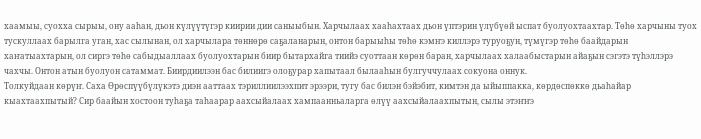хаамыы, суохха сырыы, ону ааһан, дьон күлүүтүгэр киирии дии саныыбын. Харчылаах хааһахтаах дьон үптэрин үлүбүөй ыспат буолуохтаахтар. Төһө харчыны туох тускуллаах барылга уган, хас сылынан, ол харчылара төннөрө саҕаланарын, онтон барыыһы төһө кэмҥэ киллэрэ туруоҕун, түмүгэр төһө баайдарын хаҥатыахтарын, ол сиргэ төһө сабыдыаллаах буолуохтарын биир бытархайга тиийэ суоттаан көрөн баран, харчылаах халаабыстарын айаҕын сэгэтэ түһэллэрэ чахчы. Онтон атын буолуон сатаммат. Биирдиилээн бас билиигэ олоҕурар хапытаал былааһын булгуччулаах сокуона оннук.
Толкуйдаан көрүҥ. Саха Өрөспүүбүлүкэтэ диэн ааттаах тэриллиилээхпит эрээри, тугу бас билэн бэйэбит, кимтэн да ыйыппакка, көрдөспөккө дьаһайар кыахтаахпытый? Сир баайын хостоон туһаҕа таһаарар аахсыйалаах хампаанньаларга өлүү аахсыйалаахпытын, сылы этэҥҥэ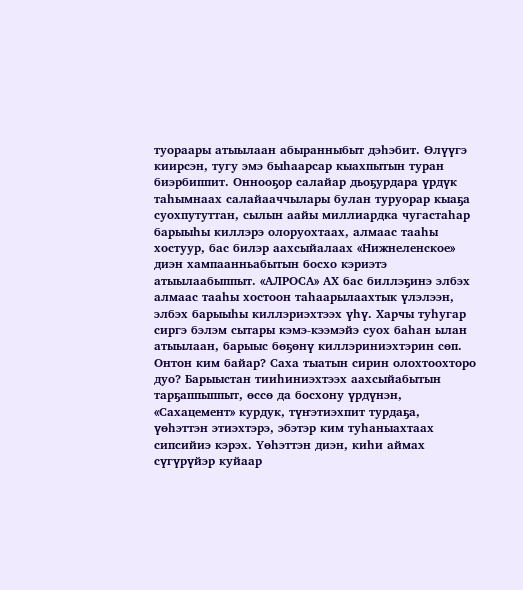туораары атыылаан абыранныбыт дэһэбит. Өлүүгэ киирсэн, тугу эмэ быһаарсар кыахпытын туран биэрбиппит. Оннооҕор салайар дьоҕурдара үрдүк таһымнаах салайааччылары булан туруорар кыаҕа суохпутуттан, сылын аайы миллиардка чугастаһар барыыһы киллэрэ олоруохтаах, алмаас тааһы хостуур, бас билэр аахсыйалаах «Нижнеленское» диэн хампаанньабытын босхо кэриэтэ атыылаабыппыт. «АЛРОСА» АХ бас биллэҕинэ элбэх алмаас тааһы хостоон таһаарылаахтык үлэлээн, элбэх барыыһы киллэриэхтээх үһү. Харчы туһугар сиргэ бэлэм сытары кэмэ-кээмэйэ суох баһан ылан атыылаан, барыыс бөҕөнү киллэриниэхтэрин сөп. Онтон ким байар? Саха тыатын сирин олохтоохторо дуо? Барыыстан тииһиниэхтээх аахсыйабытын тарҕаппыппыт, өссө да босхону үрдүнэн, «Сахацемент» курдук, түҥэтиэхпит турдаҕа, үөһэттэн этиэхтэрэ, эбэтэр ким туһаныахтаах сипсийиэ кэрэх. Үөһэттэн диэн, киһи аймах сүгүрүйэр куйаар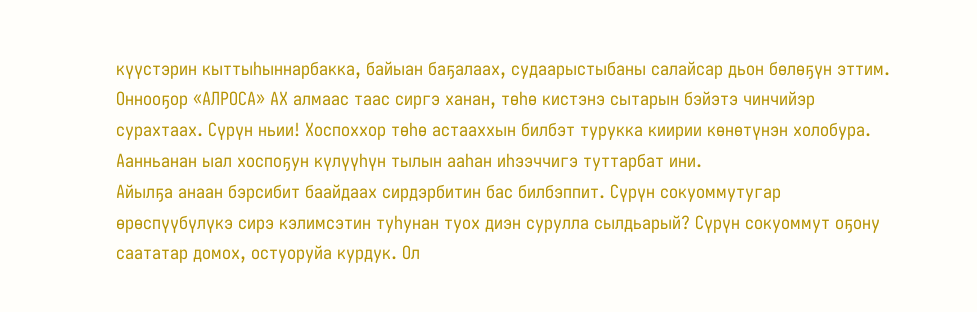күүстэрин кыттыһыннарбакка, байыан баҕалаах, судаарыстыбаны салайсар дьон бөлөҕүн эттим. Оннооҕор «АЛРОСА» АХ алмаас таас сиргэ ханан, төһө кистэнэ сытарын бэйэтэ чинчийэр сурахтаах. Сүрүн ньии! Хоспоххор төһө астааххын билбэт турукка киирии көнөтүнэн холобура. Аанньанан ыал хоспоҕун күлүүһүн тылын ааһан иһээччигэ туттарбат ини.
Айылҕа анаан бэрсибит баайдаах сирдэрбитин бас билбэппит. Сүрүн сокуоммутугар өрөспүүбүлүкэ сирэ кэлимсэтин туһунан туох диэн сурулла сылдьарый? Сүрүн сокуоммут оҕону саататар домох, остуоруйа курдук. Ол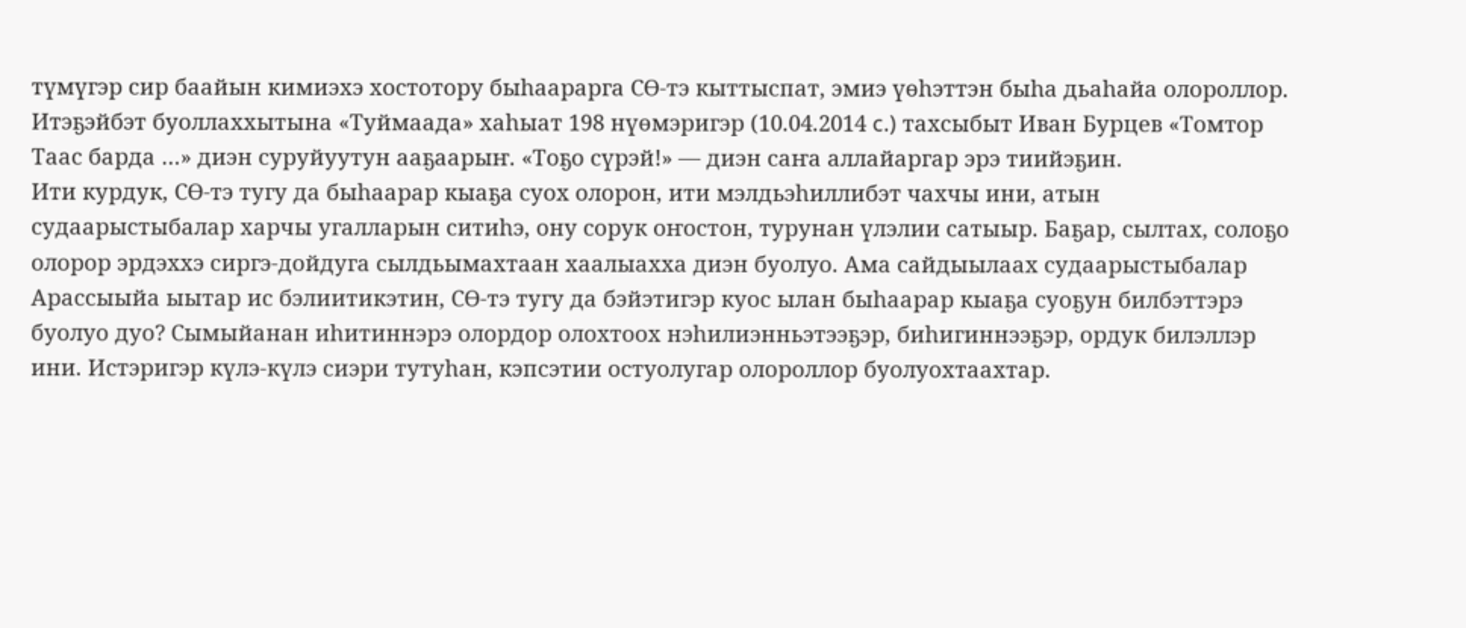түмүгэр сир баайын кимиэхэ хостотору быһаарарга СӨ-тэ кыттыспат, эмиэ үөһэттэн быһа дьаһайа олороллор. Итэҕэйбэт буоллаххытына «Туймаада» хаһыат 198 нүөмэригэр (10.04.2014 c.) тахсыбыт Иван Бурцев «Томтор Таас барда …» диэн суруйуутун ааҕаарыҥ. «Тоҕо сүрэй!» — диэн саҥа аллайаргар эрэ тиийэҕин.
Ити курдук, СӨ-тэ тугу да быһаарар кыаҕа суох олорон, ити мэлдьэһиллибэт чахчы ини, атын судаарыстыбалар харчы угалларын ситиһэ, ону сорук оҥостон, турунан үлэлии сатыыр. Баҕар, сылтах, солоҕо олорор эрдэххэ сиргэ-дойдуга сылдьымахтаан хаалыахха диэн буолуо. Ама сайдыылаах судаарыстыбалар Арассыыйа ыытар ис бэлиитикэтин, СӨ-тэ тугу да бэйэтигэр куос ылан быһаарар кыаҕа суоҕун билбэттэрэ буолуо дуо? Сымыйанан иһитиннэрэ олордор олохтоох нэһилиэнньэтээҕэр, биһигиннээҕэр, ордук билэллэр ини. Истэригэр күлэ-күлэ сиэри тутуһан, кэпсэтии остуолугар олороллор буолуохтаахтар.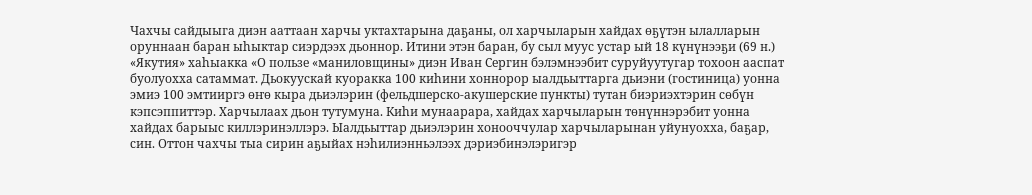Чахчы сайдыыга диэн ааттаан харчы уктахтарына даҕаны, ол харчыларын хайдах өҕүтэн ылалларын оруннаан баран ыһыктар сиэрдээх дьоннор. Итини этэн баран, бу сыл муус устар ый 18 күнүнээҕи (69 н.) «Якутия» хаһыакка «О пользе «маниловщины» диэн Иван Сергин бэлэмнээбит суруйуутугар тохоон ааспат буолуохха сатаммат. Дьокуускай куоракка 100 киһини хоннорор ыалдьыттарга дьиэни (гостиница) уонна эмиэ 100 эмтииргэ өҥө кыра дьиэлэрин (фельдшерско-акушерские пункты) тутан биэриэхтэрин сөбүн кэпсэппиттэр. Харчылаах дьон тутумуна. Киһи мунаарара, хайдах харчыларын төнүннэрэбит уонна хайдах барыыс киллэринэллэрэ. Ыалдьыттар дьиэлэрин хонооччулар харчыларынан уйунуохха, баҕар, син. Оттон чахчы тыа сирин аҕыйах нэһилиэнньэлээх дэриэбинэлэригэр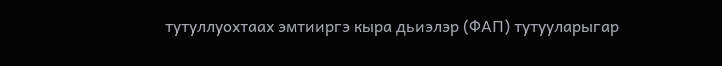тутуллуохтаах эмтииргэ кыра дьиэлэр (ФАП) тутууларыгар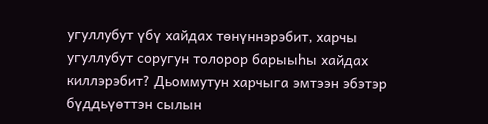угуллубут үбү хайдах төнүннэрэбит, харчы угуллубут соругун толорор барыыһы хайдах киллэрэбит? Дьоммутун харчыга эмтээн эбэтэр бүддьүөттэн сылын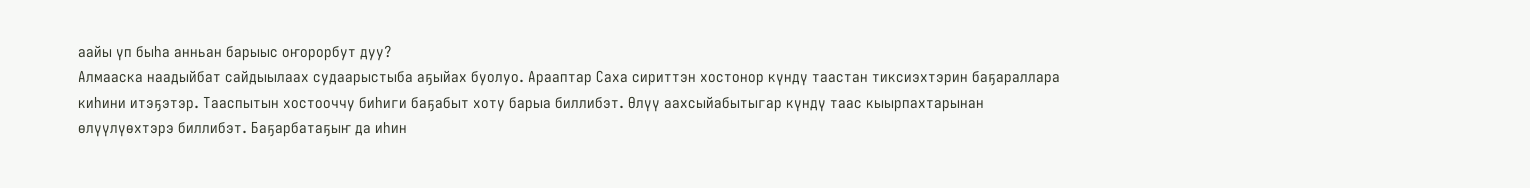аайы үп быһа анньан барыыс оҥорорбут дуу?
Алмааска наадыйбат сайдыылаах судаарыстыба аҕыйах буолуо. Арааптар Саха сириттэн хостонор күндү таастан тиксиэхтэрин баҕараллара киһини итэҕэтэр. Тааспытын хостооччу биһиги баҕабыт хоту барыа биллибэт. Өлүү аахсыйабытыгар күндү таас кыырпахтарынан өлүүлүөхтэрэ биллибэт. Баҕарбатаҕыҥ да иһин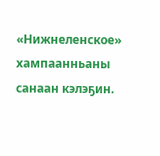«Нижнеленское» хампаанньаны санаан кэлэҕин.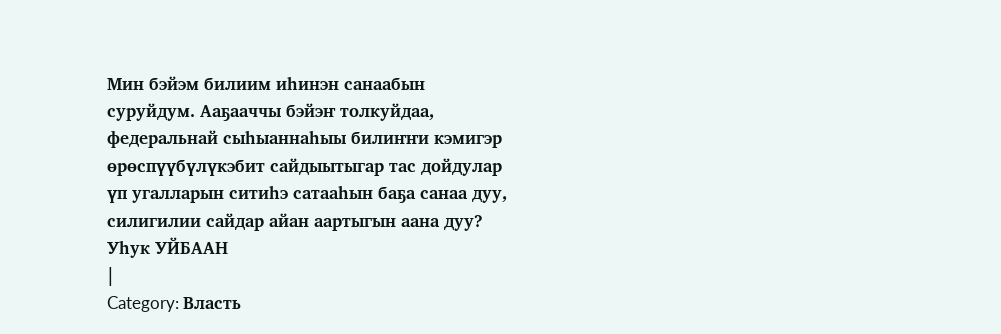Мин бэйэм билиим иһинэн санаабын суруйдум. Ааҕааччы бэйэҥ толкуйдаа, федеральнай сыһыаннаһыы билиҥҥи кэмигэр өрөспүүбүлүкэбит сайдыытыгар тас дойдулар үп угалларын ситиһэ сатааһын баҕа санаа дуу, силигилии сайдар айан аартыгын аана дуу?
Уһук УЙБААН
|
Category: Власть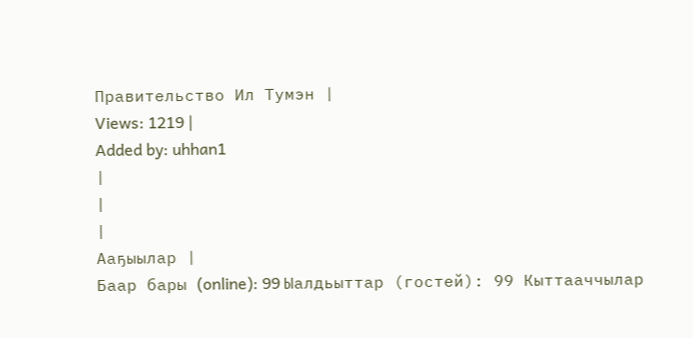Правительство Ил Тумэн |
Views: 1219 |
Added by: uhhan1
|
|
|
Ааҕыылар |
Баар бары (online): 99 Ыалдьыттар (гостей): 99 Кыттааччылар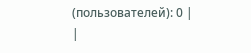(пользователей): 0 |
|